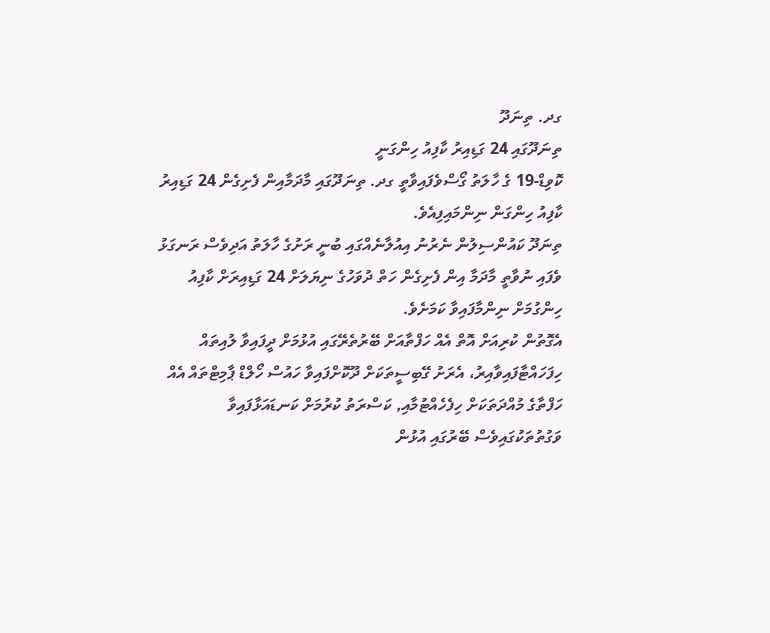ގދ. ތިނަދޫ
ތިނަދޫގައި 24 ގަޑިއިރު ކާފިއު ހިންގަނީ
ކޮވިޑް-19 ގެ ހާލަތު ގޯސްވެފައިވާތީ ގދ. ތިނަދޫގައި މާދަމާއިން ފެށިގެން 24 ގަޑިއިރު ކާފިއު ހިންގަން ނިންމައިފިއެވެ.
ތިނަދޫ ކައުންސިލުން ނެރުނު އިއުލާނެއްގައި ބުނީ ރަށުގެ ހާލަތު އަދިވެސް ރަނގަޅު ވެފައި ނުވާތީ މާދަމާ އިން ފެށިގެން ހަތް ދުވަހުގެ ނިޔަލަށް 24 ގަޑިއިރަށް ކާފިއު ހިންގުމަށް ނިންމާފައިވާ ކަމަށެވެ.
އެގޮތުން ކުރިއަށް އޮތް އެއް ހަފްތާއަށް ބޭރުތެރޭގައި އުޅުމަށް ދީފައިވާ ލުއިތައް ހިފަހައްޓާފައިވާއިރު، އެރަށު ގޭބިސީތަކަށް ދޫކޮށްފައިވާ ހައުސް ހޯލްޑް ޕާމިޓްތައް އެއް ހަފްތާގެ މުއްދަތަކަށް ހިފެހެއްޓުމާއި, ކަސްރަތު ކުރުމަށް ކަނޑައަޅާފައިވާ ވަގުތުތަކުގައިވެސް ބޭރުގައި އުޅުން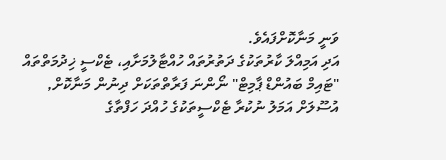ވަނީ މަނާކޮށްފައެވެ.
އަދި އަމިއްލަ ކާރުތަކުގެ ދަތުރުތައް ހުއްޓާލުމަށާއި، ޓެކްސީ ޚިދުމަތްތައް "ޓައިމް ބައުންޑް ޕާމިޓް" ނޯންނަ ފަރާތްތަކަށް ދިނުން މަނާކޮށް, އުސޫލަށް އަމަލު ނުކުރާ ޓެކްސީތަކުގެ ހުއްދަ ހަފްތާގެ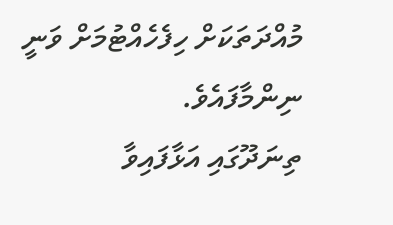މުއްދަތަކަށް ހިފެހެއްޓުމަށް ވަނީ ނިންމާފައެވެ.
ތިނަދޫގައި އަޅާފައިވާ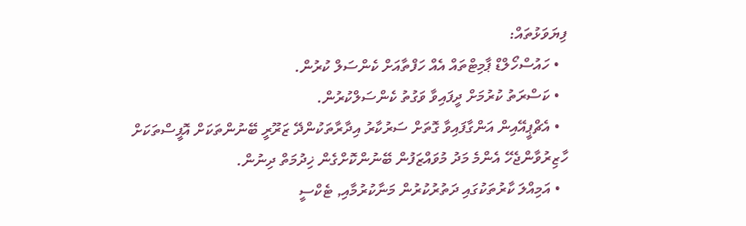ފިޔަވަޅުތައް:
  • ހައުސްހޯލްޑް ޕާމިޓްތައް އެއް ހަފްތާއަށް ކެންސަލް ކުރުން.
  • ކަސްރަތު ކުރުމަށް ދީފައިވާ ވަގުތު ކެންސަލްކުރުން.
  • އެޗްޕީއޭއިން އަންގާފައިވާ ގޮތަށް ސަރުކާރު އިދާރާތަކުންދޭ ޒަރޫރީ ބޭނުންތަކަށް އޮފީސްތަކަށް ހާޒިރުވާންޖެހޭ އެންމެ މަދު މުވައްޒަފުން ބޭނުންކޮށްގެން ޚިދުމަތް ދިނުން.
  • އަމިއްލަ ކާރުތަކުގައި ދަތުރުކުރުން މަނާކުރުމާއި, ޓެކްސީ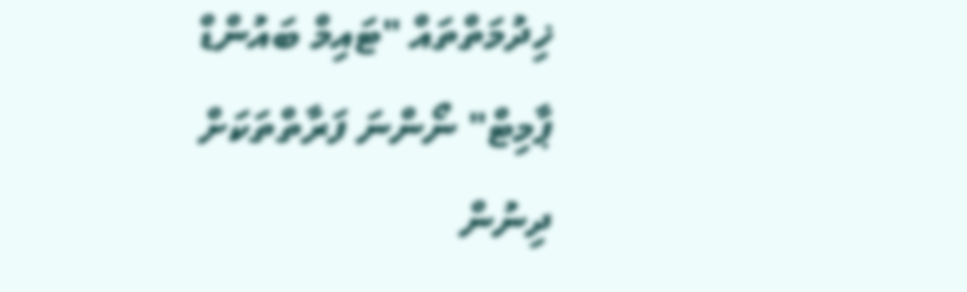ޚިދުމަތްތައް "ޓައިމް ބައުންޑް ޕާމިޓް" ނޯންނަ ފަރާތްތަކަށް ދިނުން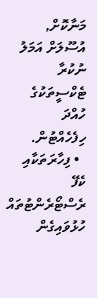މަނާކޮށް, އުސޫލަށް އަމަލު ނުކުރާ ޓެކްސީތަކުގެ ހުއްދަ ހިފެހެއްޓުން.
  • ފިހާރަތަކާއި ކެފޭ ރެސްޓޯރެންޓުތައް ހުޅުވައިގެން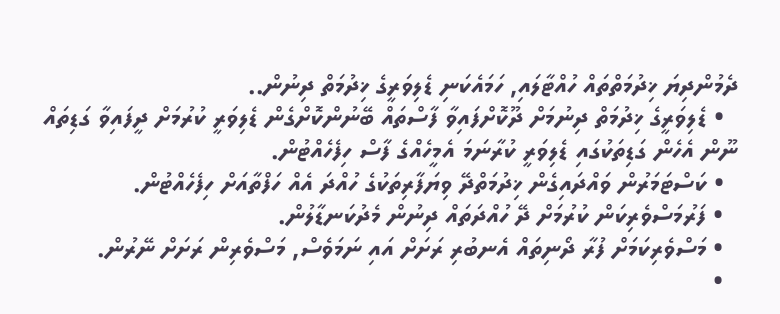ދެމުންދިޔަ ޚިދުމަތްތައް ހުއްޓާލައި, ހަމައެކަނި ޑެލިވަރީގެ ޚިދުމަތް ދިނުން..
  • ޑެލިވަރީގެ ޚިދުމަތް ދިނުމަށް ދޫކޮށްފައިވާ ފާސްތައް ބޭނުންކޮށްގެން ޑެލިވަރީ ކުރުމަށް ދީފައިވާ ގަޑިތައް ނޫން އެހެން ގަޑިތަކުގައި ޑެލިވަރީ ކުރާނަމަ އެމީހެއްގެ ފާސް ހިފެހެއްޓުން.
  • ކަސްޓަމަރުން ވައްދައިގެން ޚިދުމަތްދޭ ވިޔަފާރިތަކުގެ ހުއްދަ އެއް ހަފްތާއަށް ހިފެހެއްޓުން.
  • ފަރުމަސްވެރިކަން ކުރުމަށް ދޭ ހުއްދަތައް ދިނުން މެދުކަނޑާލުން.
  • މަސްވެރިކަމަށް ފުރާ ދޯނިތައް އެނބުރި ރަށަށް އައި ނަމަވެސް, މަސްވެރިން ރަށަށް ނޭރުން.
  •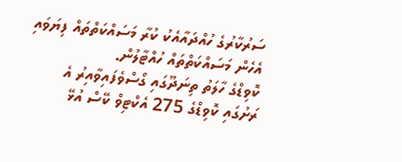ސަރުކާރުގެ ހުއްދައާއެކު ކުރާ މަސައްކަތްތައް ފިޔަވައި އެހެން މަސައްކަތްތައް ހުއްޓާލުން.
ކޮވިޑްގެ ހާލަތު ތިނަދޫގައި ގޯސްވެފައިވާއިރު އެ ރަށުގައި ކޮވިޑްގެ 275 އެކްޓިވް ކޭސް އުޅޭ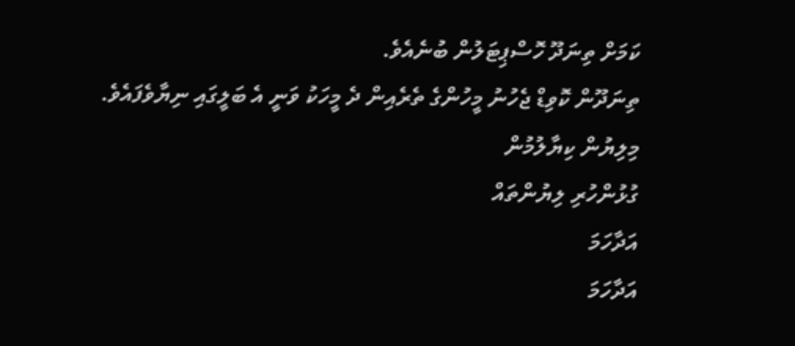ކަމަށް ތިނަދޫ ހޮސްޕިޓަލުން ބުނެއެވެ.
ތިނަދޫން ކޮވިޑް ޖެހުނު މީހުންގެ ތެރެއިން ދެ މީހަކު ވަނީ އެ ބަލީގައި ނިޔާވެފައެވެ.
މިލިޔުން ކިޔާލުމުން
ގުޅުންހުރި ލިޔުންތައް
އަދާހަމަ
އަދާހަމަ